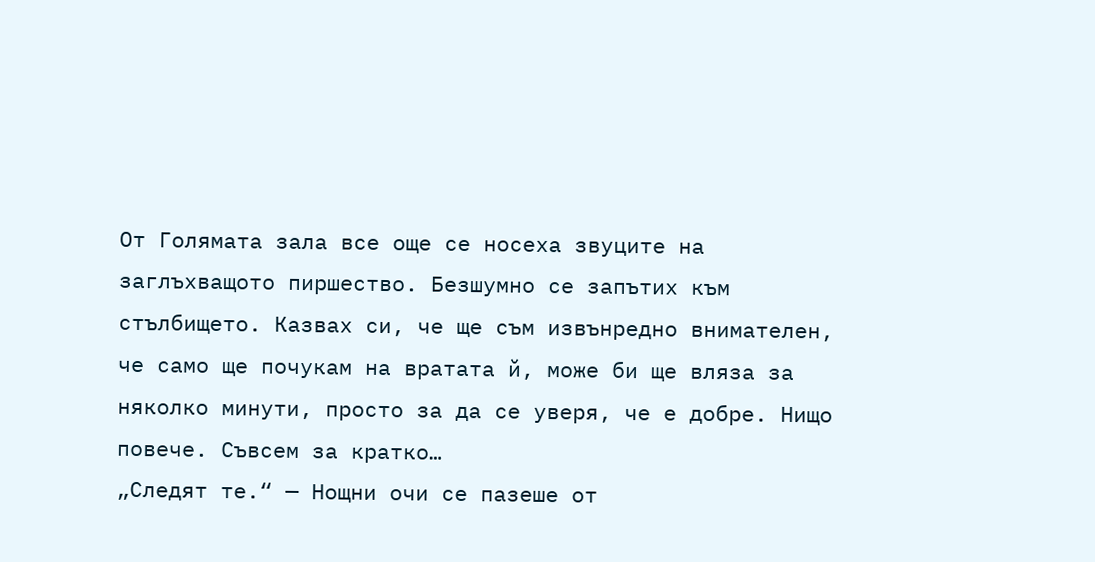От Голямата зала все още се носеха звуците на заглъхващото пиршество. Безшумно се запътих към стълбището. Казвах си, че ще съм извънредно внимателен, че само ще почукам на вратата й, може би ще вляза за няколко минути, просто за да се уверя, че е добре. Нищо повече. Съвсем за кратко…
„Следят те.“ — Нощни очи се пазеше от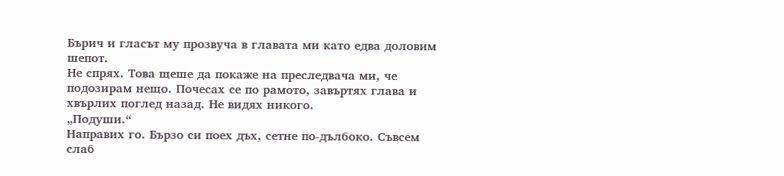Бърич и гласът му прозвуча в главата ми като едва доловим шепот.
Не спрях. Това щеше да покаже на преследвача ми, че подозирам нещо. Почесах се по рамото, завъртях глава и хвърлих поглед назад. Не видях никого.
„Подуши.“
Направих го. Бързо си поех дъх, сетне по-дълбоко. Съвсем слаб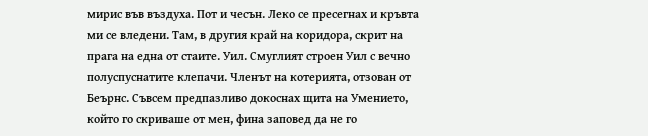мирис във въздуха. Пот и чесън. Леко се пресегнах и кръвта ми се вледени. Там, в другия край на коридора, скрит на прага на една от стаите. Уил. Смуглият строен Уил с вечно полуспуснатите клепачи. Членът на котерията, отзован от Беърнс. Съвсем предпазливо докоснах щита на Умението, който го скриваше от мен, фина заповед да не го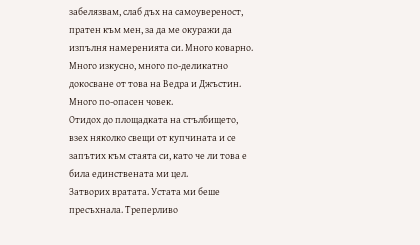забелязвам, слаб дъх на самоувереност, пратен към мен, за да ме окуражи да изпълня намеренията си. Много коварно. Много изкусно, много по-деликатно докосване от това на Ведра и Джъстин.
Много по-опасен човек.
Отидох до площадката на стълбището, взех няколко свещи от купчината и се запътих към стаята си, като че ли това е била единствената ми цел.
Затворих вратата. Устата ми беше пресъхнала. Треперливо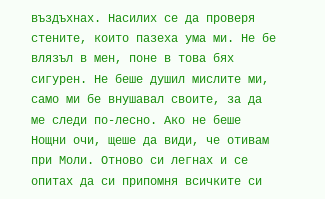въздъхнах. Насилих се да проверя стените, които пазеха ума ми. Не бе влязъл в мен, поне в това бях сигурен. Не беше душил мислите ми, само ми бе внушавал своите, за да ме следи по-лесно. Ако не беше Нощни очи, щеше да види, че отивам при Моли. Отново си легнах и се опитах да си припомня всичките си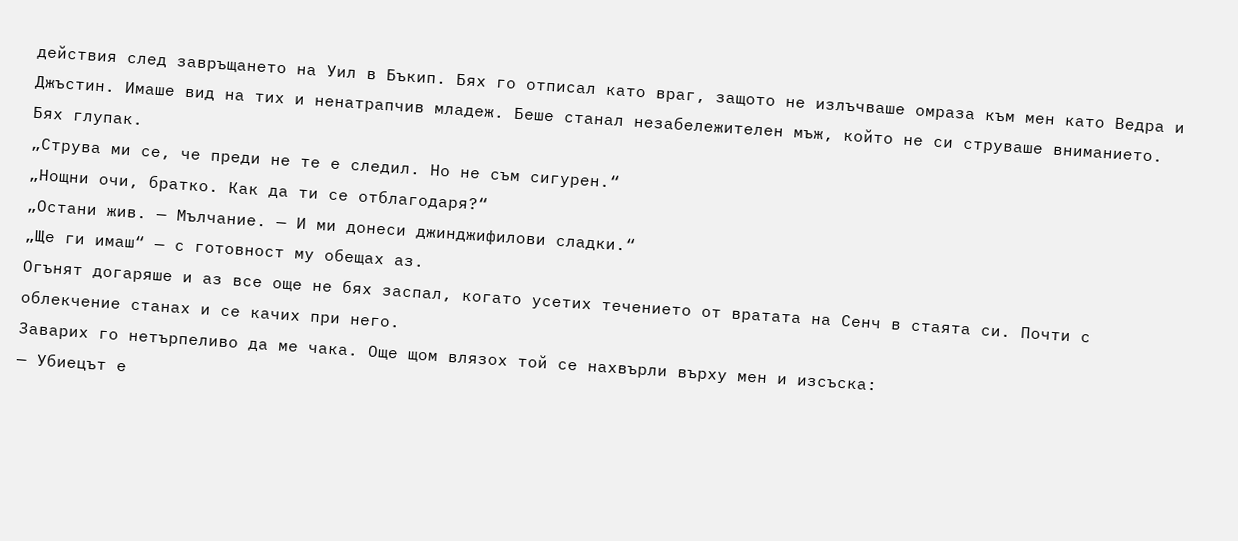действия след завръщането на Уил в Бъкип. Бях го отписал като враг, защото не излъчваше омраза към мен като Ведра и Джъстин. Имаше вид на тих и ненатрапчив младеж. Беше станал незабележителен мъж, който не си струваше вниманието.
Бях глупак.
„Струва ми се, че преди не те е следил. Но не съм сигурен.“
„Нощни очи, братко. Как да ти се отблагодаря?“
„Остани жив. — Мълчание. — И ми донеси джинджифилови сладки.“
„Ще ги имаш“ — с готовност му обещах аз.
Огънят догаряше и аз все още не бях заспал, когато усетих течението от вратата на Сенч в стаята си. Почти с облекчение станах и се качих при него.
Заварих го нетърпеливо да ме чака. Още щом влязох той се нахвърли върху мен и изсъска:
— Убиецът е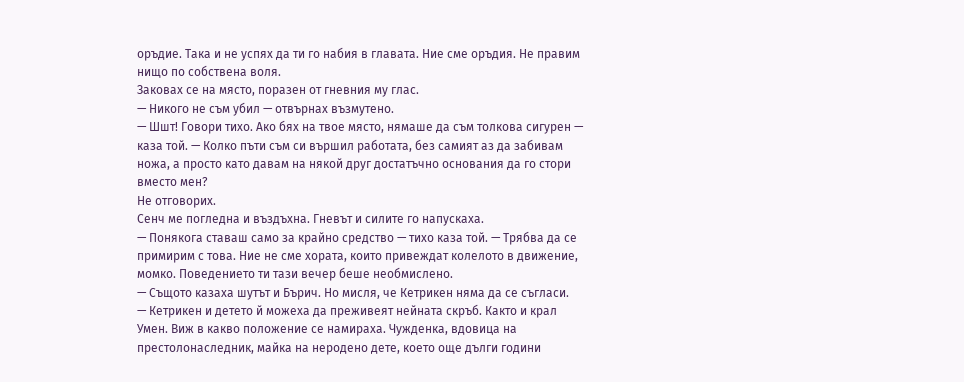оръдие. Така и не успях да ти го набия в главата. Ние сме оръдия. Не правим нищо по собствена воля.
Заковах се на място, поразен от гневния му глас.
— Никого не съм убил — отвърнах възмутено.
— Шшт! Говори тихо. Ако бях на твое място, нямаше да съм толкова сигурен — каза той. — Колко пъти съм си вършил работата, без самият аз да забивам ножа, а просто като давам на някой друг достатъчно основания да го стори вместо мен?
Не отговорих.
Сенч ме погледна и въздъхна. Гневът и силите го напускаха.
— Понякога ставаш само за крайно средство — тихо каза той. — Трябва да се примирим с това. Ние не сме хората, които привеждат колелото в движение, момко. Поведението ти тази вечер беше необмислено.
— Същото казаха шутът и Бърич. Но мисля, че Кетрикен няма да се съгласи.
— Кетрикен и детето й можеха да преживеят нейната скръб. Както и крал Умен. Виж в какво положение се намираха. Чужденка, вдовица на престолонаследник, майка на неродено дете, което още дълги години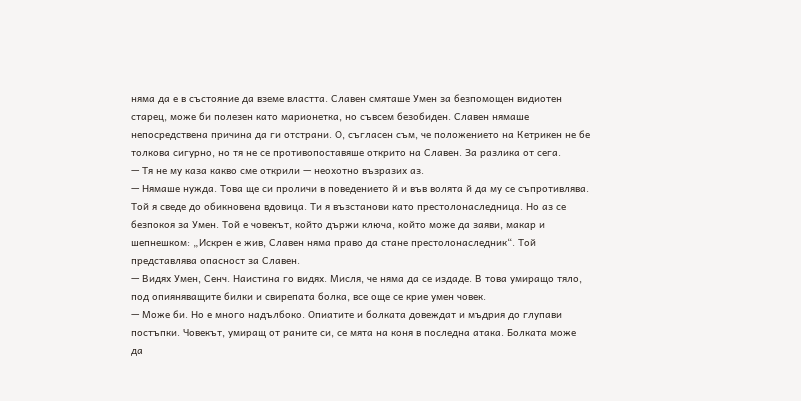няма да е в състояние да вземе властта. Славен смяташе Умен за безпомощен видиотен старец, може би полезен като марионетка, но съвсем безобиден. Славен нямаше непосредствена причина да ги отстрани. О, съгласен съм, че положението на Кетрикен не бе толкова сигурно, но тя не се противопоставяше открито на Славен. За разлика от сега.
— Тя не му каза какво сме открили — неохотно възразих аз.
— Нямаше нужда. Това ще си проличи в поведението й и във волята й да му се съпротивлява. Той я сведе до обикновена вдовица. Ти я възстанови като престолонаследница. Но аз се безпокоя за Умен. Той е човекът, който държи ключа, който може да заяви, макар и шепнешком: „Искрен е жив, Славен няма право да стане престолонаследник“. Той представлява опасност за Славен.
— Видях Умен, Сенч. Наистина го видях. Мисля, че няма да се издаде. В това умиращо тяло, под опияняващите билки и свирепата болка, все още се крие умен човек.
— Може би. Но е много надълбоко. Опиатите и болката довеждат и мъдрия до глупави постъпки. Човекът, умиращ от раните си, се мята на коня в последна атака. Болката може да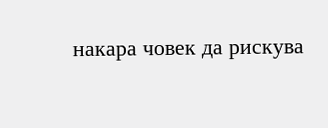накара човек да рискува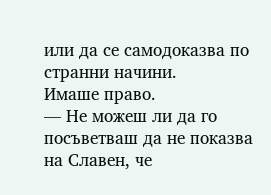или да се самодоказва по странни начини.
Имаше право.
— Не можеш ли да го посъветваш да не показва на Славен, че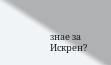знае за Искрен?